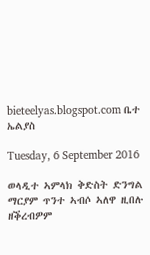bieteelyas.blogspot.com ቤተ ኤልያስ

Tuesday, 6 September 2016

ወላዲተ ኣምላክ ቅድስት ድንግል ማርያም ጥንተ ኣብሶ ኣለዋ ዚበሉ ዘቕረብዎም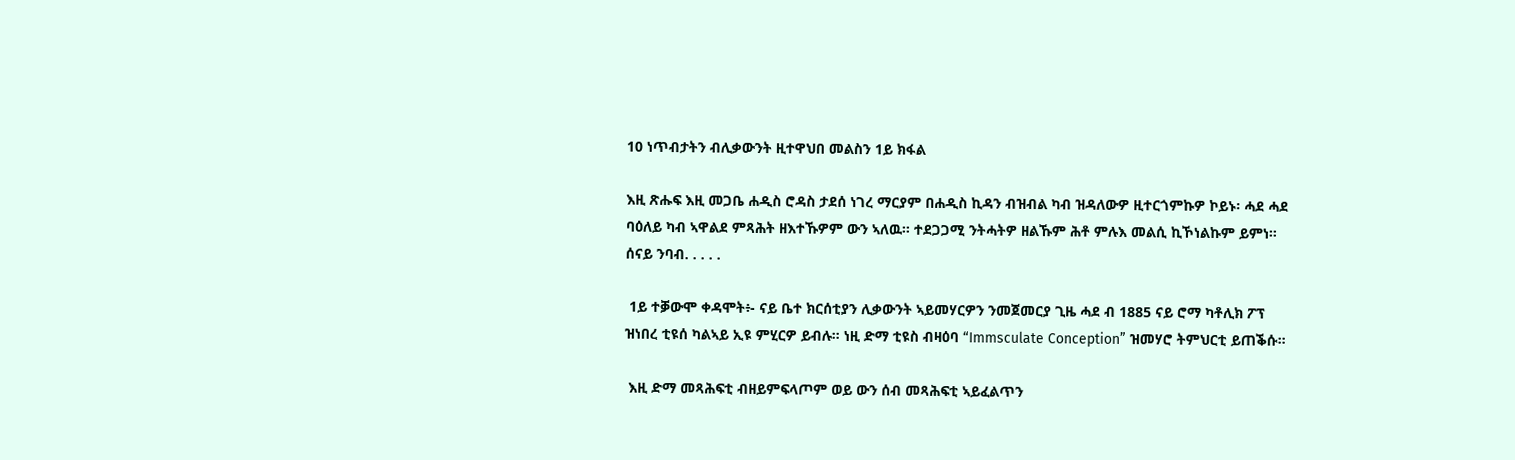10 ነጥብታትን ብሊቃውንት ዚተዋህበ መልስን 1ይ ክፋል

እዚ ጽሑፍ እዚ መጋቤ ሐዲስ ሮዳስ ታደሰ ነገረ ማርያም በሐዲስ ኪዳን ብዝብል ካብ ዝዳለውዎ ዚተርጎምኩዎ ኮይኑ፡ ሓደ ሓደ ባዕለይ ካብ ኣዋልደ ምጻሕት ዘእተኹዎም ውን ኣለዉ። ተደጋጋሚ ንትሓትዎ ዘልኹም ሕቶ ምሉእ መልሲ ኪኾነልኩም ይምነ። ሰናይ ንባብ. . . . .

 1ይ ተቓውሞ ቀዳሞት፥- ናይ ቤተ ክርሰቲያን ሊቃውንት ኣይመሃርዎን ንመጀመርያ ጊዜ ሓደ ብ 1885 ናይ ሮማ ካቶሊክ ፖፕ ዝነበረ ቲዩሰ ካልኣይ ኢዩ ምሂርዎ ይብሉ። ነዚ ድማ ቲዩስ ብዛዕባ “Immsculate Conception” ዝመሃሮ ትምህርቲ ይጠቕሱ።

 እዚ ድማ መጻሕፍቲ ብዘይምፍላጦም ወይ ውን ሰብ መጻሕፍቲ ኣይፈልጥን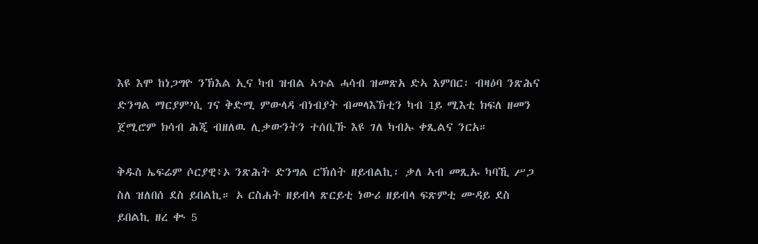እዩ እሞ ከነጋግዮ ንኽእል ኢና ካብ ዝብል ኣጉል ሓሳብ ዝመጽአ ድኣ እምበር፡ ብዛዕባ ንጽሕና ድንግል ማርያም’ሲ ገና ቅድሚ ምውላዳ ብነብያት ብመላእኽቲን ካብ 1ይ ሚእቲ ክፍለ ዘመን ጀሚሮም ክሳብ ሕጂ ብዘለዉ ሊቃውንትን ተሰቢኹ እዩ ገለ ካብኡ ቀጺልና ንርአ።

ቅዱስ ኤፍሬም ሶርያዊ፥ኦ ንጽሕት ድንግል ርኽሰት ዘይብልኪ፡ ቃለ ኣብ መጺኡ ካባኺ ሥጋ ስለ ዝለበሰ ደስ ይበልኪ። ኦ ርስሐት ዘይብላ ጽርይቲ ነውሪ ዘይብላ ፍጽምቲ ሙዳይ ደስ ይበልኪ ዘረ ቊ 5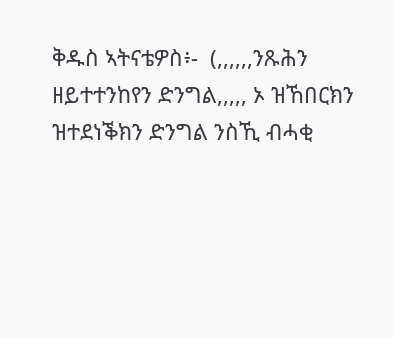ቅዱስ ኣትናቴዎስ፥-  (,,,,,,ንጹሕን ዘይተተንከየን ድንግል,,,,, ኦ ዝኸበርክን ዝተደነቕክን ድንግል ንስኺ ብሓቂ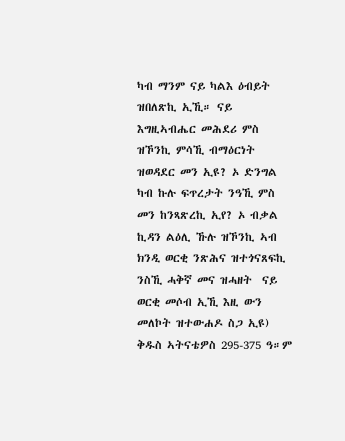ካብ ማንም ናይ ካልእ ዕብይት ዝበለጽኪ ኢኺ። ናይ እግዚኣብሔር መሕደሪ ምስ ዝኾንኪ ምሳኺ ብማዕርነት ዝወዳደር መን ኢዩ? ኦ ድንግል ካብ ኩሉ ፍጥረታት ንዓኺ ምስ መን ከንጻጽረኪ ኢየ? ኦ ብቃል ኪዳን ልዕሊ ኹሉ ዝኾንኪ ኣብ ክንዲ ወርቂ ንጽሕና ዝተጎናጸፍኪ ንስኺ ሓቅኛ መና ዝሓዘት  ናይ ወርቂ መሶብ ኢኺ እዚ ውን መለኮት ዝተውሐዶ ስጋ ኢዩ) ቅዱስ ኣትናቴዎስ 295-375 ዓ።ም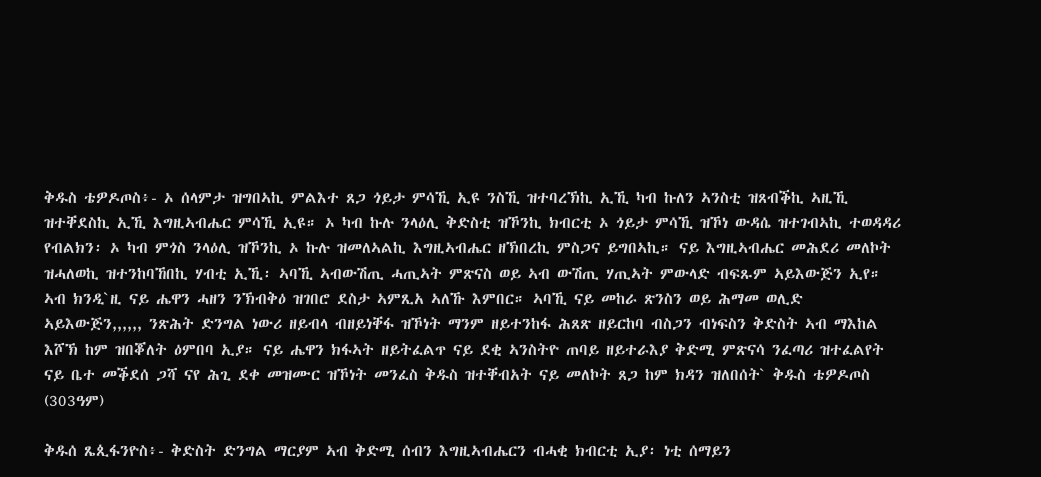ቅዱስ ቴዎዶጦስ፥- ኦ ሰላምታ ዝግበኣኪ ምልእተ ጸጋ ጎይታ ምሳኺ ኢዩ ንስኺ ዝተባረኽኪ ኢኺ ካብ ኩለን ኣንስቲ ዝጸብቕኪ ኣዚኺ ዝተቐደስኪ ኢኺ እግዚኣብሔር ምሳኺ ኢዩ። ኦ ካብ ኩሉ ንላዕሊ ቅድስቲ ዝኾንኪ ክብርቲ ኦ ጎይታ ምሳኺ ዝኾነ ውዳሴ ዝተገብኣኪ ተወዳዳሪ የብልክን፡ ኦ ካብ ምጎስ ንላዕሊ ዝኾንኪ ኦ ኩሉ ዝመለኣልኪ እግዚኣብሔር ዘኽበረኪ ምስጋና ይግበኣኪ። ናይ እግዚኣብሔር መሕደሪ መለኮት ዝሓለወኪ ዝተንከባኸበኪ ሃብቲ ኢኺ፡ ኣባኺ ኣብውሽጢ ሓጢኣት ምጽናስ ወይ ኣብ ውሽጢ ሃጢኣት ምውላድ ብፍጹም ኣይእውጅን ኢየ። ኣብ ክንዲ`ዚ ናይ ሔዋን ሓዘን ንኽብቅዕ ዝገበሮ ደስታ ኣምጺአ ኣለኹ እምበር። ኣባኺ ናይ መከራ ጽንስን ወይ ሕማመ ወሊድ ኣይእውጅን,,,,,, ንጽሕት ድንግል ነውሪ ዘይብላ ብዘይነቐፋ ዝኾነት ማንም ዘይተንከፋ ሕጸጽ ዘይርከባ ብስጋን ብነፍስን ቅድስት ኣብ ማእከል እሾኽ ከም ዝበቖለት ዕምበባ ኢያ። ናይ ሔዋን ክፋኣት ዘይትፈልጥ ናይ ደቂ ኣንስትዮ ጠባይ ዘይተራእያ ቅድሚ ምጽናሳ ንፈጣሪ ዝተፈልየት ናይ ቤተ መቕደሰ ጋሻ ናየ ሕጊ ደቀ መዝሙር ዝኾነት መንፈስ ቅዱስ ዝተቐብአት ናይ መለኮት ጸጋ ከም ክዳን ዝለበሰት` ቅዱስ ቴዎዶጦስ (303ዓም)

ቅዱሰ ጼጲፋንዮስ፥- ቅድስት ድንግል ማርያም ኣብ ቅድሚ ሰብን እግዚኣብሔርን ብሓቂ ክብርቲ ኢያ፡ ነቲ ሰማይን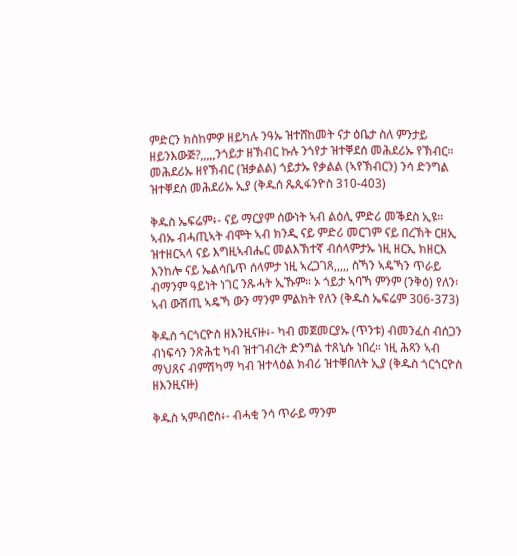ምድርን ክስከምዎ ዘይካሉ ንዓኡ ዝተሸከመት ናታ ዕቤታ ስለ ምንታይ ዘይንእውጅ?,,,,,ንጎይታ ዘኽብር ኩሉ ንጎየታ ዝተቐደሰ መሕደሪኡ የኽብር። መሕደሪኡ ዘየኽብር (ዝቃልል) ጎይታኡ የቃልል (ኣየኽብርን) ንሳ ድንግል ዝተቐደሰ መሕደሪኡ ኢያ (ቅዱሰ ጼጲፋንዮስ 310-403)

ቅዱስ ኤፍሬም፥- ናይ ማርያም ሰውነት ኣብ ልዕሊ ምድሪ መቕደስ ኢዩ። ኣብኡ ብሓጢኣት ብሞት ኣብ ክንዲ ናይ ምድሪ መርገም ናይ በረኽት ርዘኢ ዝተዘርኣላ ናይ እግዚኣብሔር መልእኽተኛ ብሰላምታኡ ነዚ ዘርኢ ክዘርእ እንከሎ ናይ ኤልሳቤጥ ሰላምታ ነዚ ኣረጋገጸ,,,,, ስኻን ኣዴኻን ጥራይ ብማንም ዓይነት ነገር ንጹሓት ኢኹም። ኦ ጎይታ ኣባኻ ምንም (ንቅዕ) የለን፡ ኣብ ውሽጢ ኣዴኻ ውን ማንም ምልክት የለን (ቅዱስ ኤፍሬም 306-373)

ቅዱስ ጎርጎርዮስ ዘእንዚናዙ፥- ካብ መጀመርያኡ (ጥንቱ) ብመንፈስ ብሰጋን ብነፍሳን ንጽሕቲ ካብ ዝተገብረት ድንግል ተጸኒሱ ነበረ። ነዚ ሕጻን ኣብ ማህጸና ብምሽካማ ካብ ዝተላዕል ክብሪ ዝተቐበለት ኢያ (ቅዱስ ጎርጎርዮስ ዘእንዚናዙ)

ቅዱስ ኣምብሮስ፥- ብሓቂ ንሳ ጥራይ ማንም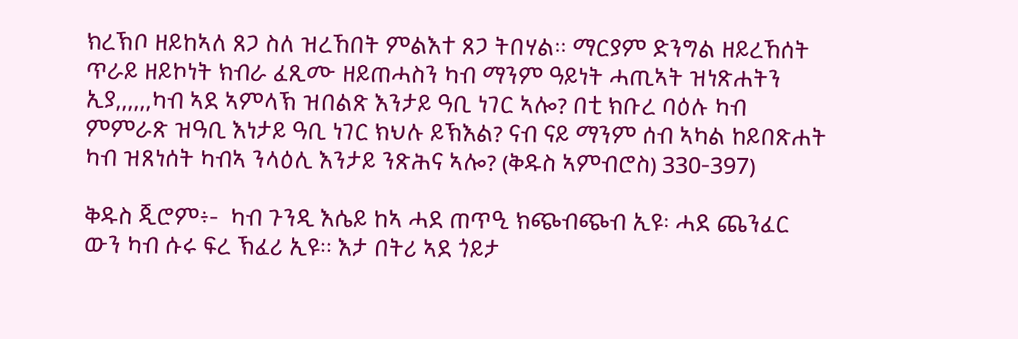ክረኽቦ ዘይከኣለ ጸጋ ስለ ዝረኸበት ምልእተ ጸጋ ትበሃል። ማርያም ድንግል ዘይረኸሰት ጥራይ ዘይኮነት ክብራ ፈጺሙ ዘይጠሓስን ካብ ማንም ዓይነት ሓጢኣት ዝነጽሐትን ኢያ,,,,,,ካብ ኣደ ኣምላኽ ዝበልጽ እንታይ ዓቢ ነገር ኣሎ? በቲ ክቡረ ባዕሉ ካብ ምምራጽ ዝዓቢ እነታይ ዓቢ ነገር ክህሉ ይኽእል? ናብ ናይ ማንም ሰብ ኣካል ከይበጽሐት ካብ ዝጸነሰት ካብኣ ንላዕሊ እንታይ ንጽሕና ኣሎ? (ቅዱስ ኣምብሮስ) 330-397)

ቅዱስ ጂሮም፥-  ካብ ጉንዲ እሴይ ከኣ ሓደ ጠጥዒ ክጭብጭብ ኢዩ፡ ሓደ ጨንፈር ውን ካብ ሱሩ ፍረ ኽፈሪ ኢዩ። እታ በትሪ ኣደ ጎይታ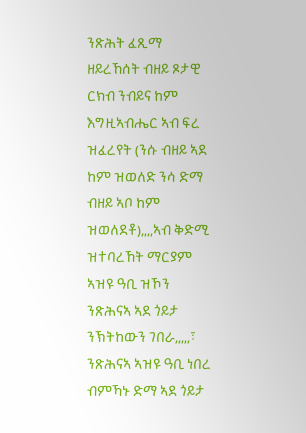ንጽሕት ፈጺማ ዘይረኸሰት ብዘይ ጾታዊ ርክብ ንብይና ከም እግዚኣብሔር ኣብ ፍረ ዝፈረየት (ንሱ ብዘይ ኣደ ከም ዝወለድ ንሳ ድማ ብዘይ ኣቦ ከም ዝወለደቶ),,,,ኣብ ቅድሚ ዝተባረኸት ማርያም  ኣዝዩ ዓቢ ዝኾን ንጽሕናኣ ኣደ ጎይታ ንኽትከውን ገበራ,,,,,፣ ንጽሕናኣ ኣዝዩ ዓቢ ነበረ ብምኻኑ ድማ ኣደ ጎይታ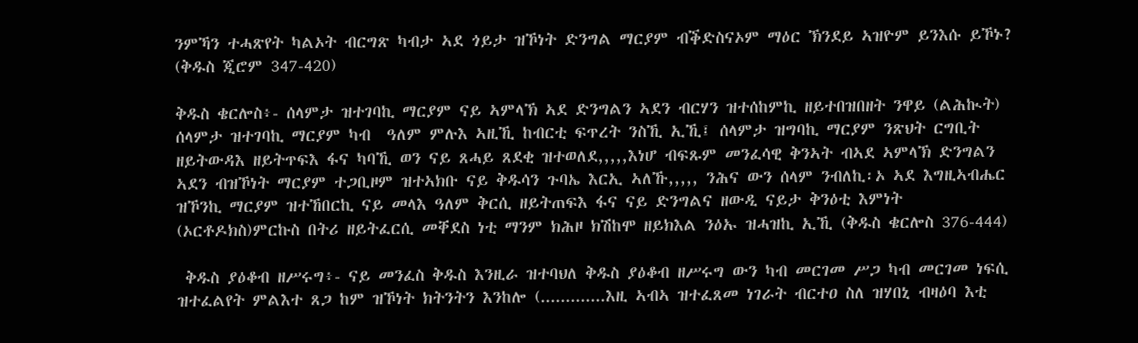ንምኻን ተሓጽየት ካልኦት ብርግጽ ካብታ ኣደ ጎይታ ዝኾነት ድንግል ማርያም ብቕድስናኦም ማዕር ኽንደይ ኣዝዮም ይንእሱ ይኾኑ? (ቅዱስ ጂሮም 347-420)

ቅዱስ ቄርሎስ፥- ሰላምታ ዝተገባኪ ማርያም ናይ ኣምላኽ ኣደ ድንግልን ኣደን ብርሃን ዝተሰከምኪ ዘይተበዝበዘት ንዋይ (ልሕኲት) ሰላምታ ዝተገባኪ ማርያም ካብ  ዓለም ምሉእ ኣዚኺ ከብርቲ ፍጥረት ንስኺ ኢኺ፤ ሰላምታ ዝግባኪ ማርያም ንጽህት ርግቢት ዘይትውዳእ ዘይትጥፍእ ፋና ካባኺ ወን ናይ ጸሓይ ጸደቂ ዝተወለደ,,,,,እነሆ ብፍጹም መንፈሳዊ ቅንኣት ብኣደ ኣምላኽ ድንግልን ኣደን ብዝኾነት ማርያም ተጋቢዞም ዝተኣክቡ ናይ ቅዱሳን ጉባኤ እርኢ ኣለኹ,,,,, ንሕና ውን ሰላም ንብለኪ፡ኦ ኣደ እግዚኣብሔር ዝኾንኪ ማርያም ዝተኸበርኪ ናይ መላእ ዓለም ቅርሲ ዘይትጠፍእ ፋና ናይ ድንግልና ዘውዲ ናይታ ቅንዕቲ እምነት (ኦርቶዶክስ)ምርኩስ በትሪ ዘይትፈርሲ መቐደስ ነቲ ማንም ክሕዞ ክሽከሞ ዘይክእል ንዕኡ ዝሓዝኪ ኢኺ (ቅዱስ ቄርሎስ 376-444)

 ቅዱስ ያዕቆብ ዘሥሩግ፥- ናይ መንፈስ ቅዱስ እንዚራ ዝተባህለ ቅዱስ ያዕቆብ ዘሥሩግ ውን ካብ መርገመ ሥጋ ካብ መርገመ ነፍሲ ዝተፈልየት ምልእተ ጸጋ ከም ዝኾነት ክትንትን እንከሎ (.............እዚ ኣብኣ ዝተፈጸመ ነገራት ብርተዐ ስለ ዝሃበኒ ብዛዕባ እቲ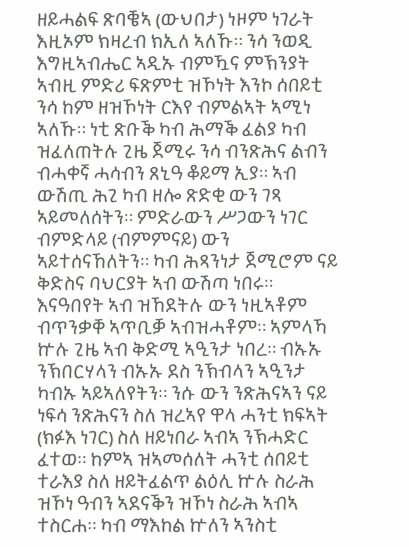ዘይሓልፍ ጽባቔኣ (ውህበታ) ነዞም ነገራት እዚኦም ክዛረብ ክኢለ ኣለኹ። ንሳ ንወዲ እግዚኣብሔር ኣዲኡ ብምዃና ምኽንያት ኣብዚ ምድሪ ፍጽምቲ ዝኾነት እንኮ ሰበይቲ ንሳ ከም ዘዝኾነት ርእየ ብምልኣት ኣሚነ ኣለኹ። ነቲ ጽቡቕ ካብ ሕማቕ ፈልያ ካብ ዝፈለጠትሉ ጊዜ ጀሚሩ ንሳ ብንጽሕና ልብን ብሓቀኛ ሓሳብን ጸኒዓ ቆይማ ኢያ። ኣብ ውሽጢ ሕጊ ካብ ዘሎ ጽድቂ ውን ገጻ ኣይመለሰትን። ምድራውን ሥጋውን ነገር ብምድላይ (ብምምናይ) ውን ኣይተሰናኸለትን። ካብ ሕጻንነታ ጀሚሮም ናይ ቅድስና ባህርያት ኣብ ውሽጣ ነበሩ። እናዓበየት ኣብ ዝኸደትሉ ውን ነዚኣቶም ብጥንቃቐ ኣጥቢቓ ኣብዝሓቶም። ኣምላኻ ኵሉ ጊዜ ኣብ ቅድሚ ኣዒንታ ነበረ። ብኡኡ ንኽበርሃላን ብኡኡ ደስ ንኽብላን ኣዒንታ ካብኡ ኣይኣለየትን። ንሱ ውን ንጽሕናኣን ናይ ነፍሳ ንጽሕናን ስለ ዝረኣየ ዋላ ሓንቲ ክፍኣት (ክፉእ ነገር) ስለ ዘይነበራ ኣብኣ ንኽሓድር ፈተወ። ከምኣ ዝኣመሰለት ሓንቲ ሰበይቲ ተራእያ ስለ ዘይትፈልጥ ልዕሊ ኵሉ ስራሕ ዝኾነ ዓብን ኣደናቕን ዝኾነ ስራሕ ኣብኣ ተስርሐ። ካብ ማእከል ኵለን ኣንስቲ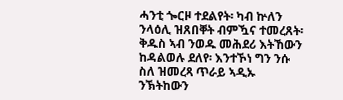ሓንቲ ጐርዞ ተደልየት፡ ካብ ኵለን ንላዕሊ ዝጸበቐት ብምዃና ተመረጸት፡ ቅዱስ ኣብ ንወዱ መሕደሪ እትኸውን ከዳልወሉ ደለየ፡ እንተኾነ ግን ንሱ ስለ ዝመረጻ ጥራይ ኣዲኡ ንኽትከውን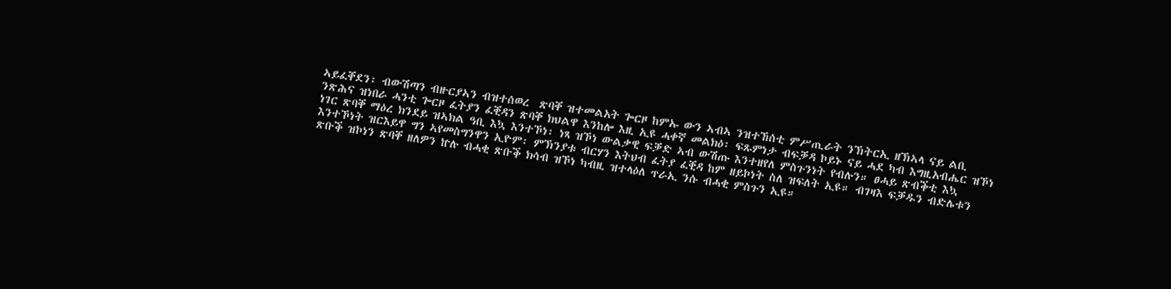ኣይፈቐደን፡ ብውሽጣን ብዙርያኣን ብዝተሰወረ  ጽባቐ ዝተመልአት ጐርዞ ከምኡ ውን ኣብኣ ንዝተኸሰቲ ምሥጢራት ንኽትርኢ ዘኽኣላ ናይ ልቢ ንጽሕና ዝነበራ ሓንቲ ጐርዞ ፈትያን ፈቒዳን ጽባቐ ክህልዋ እንከሎ እዚ ኢዩ ሓቀኛ መልክዕ፡ ፍጹምነታ ብፍቓዳ ኮይኑ ናይ ሓደ ካብ እግዚአብሔር ዝኾነ ነገር ጽባቐ ማዕረ ክንደይ ዝኣክል ዓቢ እኳ እንተኾነ፡ ነጻ ዝኾነ ውልቃዊ ፍቓድ ኣብ ውሽጡ እንተዘየለ ምስጉንነት የብሉን። ፀሓይ ጽብቕቲ እኳ እንተኾነት ዝርእይዋ ግን ኣየመስግንዋን ኢዮም፡ ምኽንያቱ ብርሃን እትህብ ፈትያ ፈቒዳ ከም ዘይኮነት ስለ ዝፍለት ኢዩ። ብገዛእ ፍቓዱን ብድሌቱን ጽቡቕ ዝኮነን ጽባቐ ዘለዎን ኵሉ ብሓቂ ጽቡቕ ክሳብ ዝኾነ ካብዚ ዝተላዕለ ጥራኢ ንሱ ብሓቂ ምስጉን ኢዩ።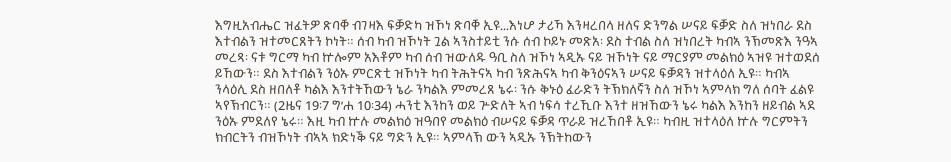እግዚአብሔር ዝፈትዎ ጽባቐ ብገዛእ ፍቓድካ ዝኾነ ጽባቐ ኢዩ...እነሆ ታሪኻ እንዛረበላ ዘለና ድንግል ሠናይ ፍቓድ ስለ ዝነበራ ደስ እተብልን ዝተመርጸትን ኮነት። ሰብ ካብ ዝኾነት ጓል ኣንስተይቲ ንሱ ሰብ ኮይኑ መጽአ፡ ደስ ተብል ስለ ዝነበረት ካብኣ ንኽመጽእ ንዓኣ መረጻ፡ ናቱ ግርማ ካብ ኵሎም አእቶም ካብ ሰብ ዝውለዱ ዓቢ ስለ ዝኾነ ኣዲኡ ናይ ዝኾነት ናይ ማርያም መልክዕ ኣዝዩ ዝተወደሰ ይኸውን። ደስ እተብልን ንዕኡ ምርጽቲ ዝኾነት ካብ ትሕትናኣ ካብ ንጽሕናኣ ካብ ቅንዕናኣን ሠናይ ፍቓዳን ዝተላዕለ ኢዩ። ካብኣ ንላዕሊ ደስ ዘበለቶ ካልእ እንተትኸውን ኔራ ንካልእ ምመረጸ ኔሩ፡ ንሱ ቅኑዕ ፈራድን ትኽክለኛን ስለ ዝኾነ ኣምላክ ግለ ሰባት ፈልዩ ኣየኽብርን። (2ዜና 19፡7 ግ’ሐ 10፡34) ሓንቲ እንከን ወይ ጕድለት ኣብ ነፍሳ ተረኺቡ እንተ ዘዝኸውን ኔሩ ካልእ እንከን ዘይብል ኣደ ንዕኡ ምደለየ ኔሩ። እዚ ካብ ኵሉ መልክዕ ዝዓበየ መልክዕ ብሠናይ ፍቓዳ ጥራይ ዝረኸበቶ ኢዩ። ካብዚ ዝተላዕለ ኵሉ ግርምትን ክብርትን ብዝኾነት ብኣኣ ክድነቕ ናይ ግድን ኢዩ። ኣምላኽ ውን ኣዲኡ ንኽትከውን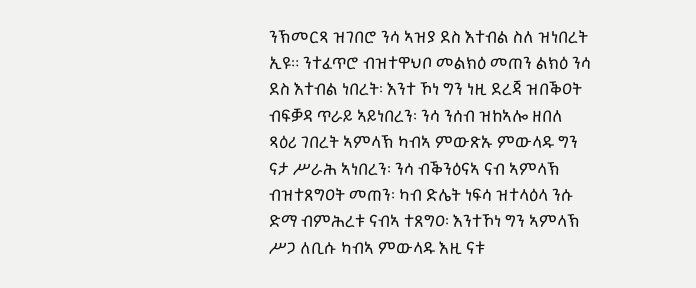ንኽመርጻ ዝገበሮ ንሳ ኣዝያ ደስ እተብል ስለ ዝነበረት ኢዩ። ንተፈጥሮ ብዝተዋህቦ መልክዕ መጠን ልክዕ ንሳ ደስ እተብል ነበረት፡ እንተ ኾነ ግን ነዚ ደረጃ ዝበቕዐት ብፍቓዳ ጥራይ ኣይነበረን፡ ንሳ ንሰብ ዝከኣሎ ዘበለ ጻዕሪ ገበረት ኣምላኽ ካብኣ ምውጽኡ ምውላዱ ግን ናታ ሥራሕ ኣነበረን፡ ንሳ ብቕንዕናኣ ናብ ኣምላኽ ብዝተጸግዐት መጠን፡ ካብ ድሌት ነፍሳ ዝተላዕላ ንሱ ድማ ብምሕረቱ ናብኣ ተጸግዐ፡ እንተኾነ ግን ኣምላኽ ሥጋ ለቢሱ ካብኣ ምውላዱ እዚ ናቱ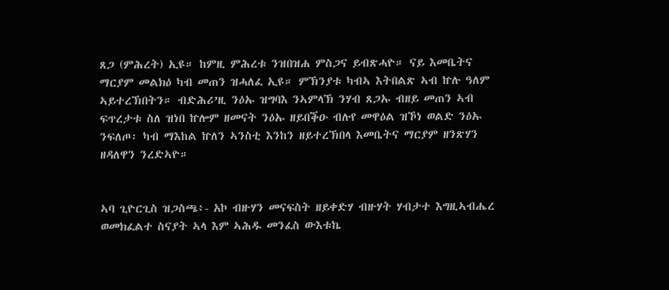ጸጋ (ምሕረት) ኢዩ። ከምዚ ምሕረቱ ንዝበዝሐ ምስጋና ይብጽሓዮ። ናይ እመቤትና ማርያም መልክዕ ካብ መጠን ዝሓለፈ ኢዩ። ምኽንያቱ ካብኣ እትበልጽ ኣብ ኵሉ ዓለም ኣይተረኽበትን። ብድሕሪ’ዚ ንዕኡ ዝግባእ ንኣምላኽ ንሃብ ጸጋኡ ብዘይ መጠን ኣብ ፍጥረታቱ ስለ ዝነበ ኵሎም ዘመናት ንዕኡ ዘይበቕዑ ብሉየ መዋዕል ዝኾነ ወልድ ንዕኡ ንፍለጦ፡ ካብ ማእከል ኵለን ኣንስቲ እንከን ዘይተረኽበላ እመቤትና ማርያም ዘንጽሃን ዘዳለዋን ንረድኣዮ።


ኣባ ጊዮርጊስ ዝጋስጫ፥- አኮ ብዙሃን መናፍስት ዘይቀድሃ ብዙሃት ሃብታተ እግዚኣብሔረ ወመክፈልተ ስናያት ኣላ እም ኣሕዱ መንፈስ ውእቱኬ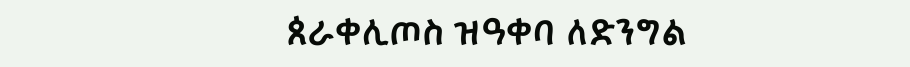ጰራቀሊጦስ ዝዓቀባ ለድንግል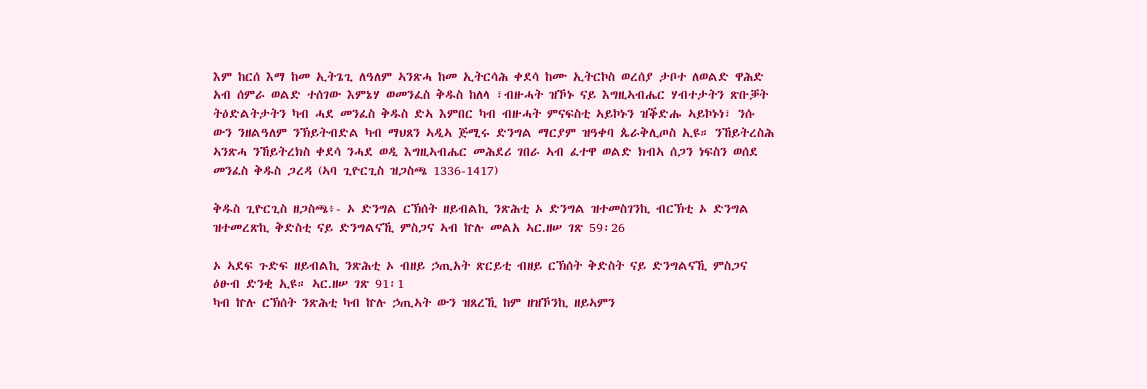እም ከርሰ እማ ከመ ኢትጌጊ ለዓለም ኣንጽሓ ከመ ኢትርሳሕ ቀደሳ ከሙ ኢትርኮስ ወረሰያ ታቦተ ለወልድ ዋሕድ አብ ሰምራ ወልድ ተሰገው እምኔሃ ወመንፈስ ቅዱስ ከለላ ፣ብዙሓት ዝኾኑ ናይ እግዚኣብሔር ሃብተታትን ጽቡቓት ትዕድልትታትን ካብ ሓደ መንፈስ ቅዱስ ድኣ እምበር ካብ ብዙሓት ምናፍስቲ ኣይኮኑን ዝቕድሑ ኣይኮኑነ፣ ንሱ ውን ንዘልዓለም ንኽይትብድል ካብ ማህጸን ኣዲኣ ጅሚሩ ድንግል ማርያም ዝዓቀባ ጴራቅሊጦስ ኢዩ። ንኸይትረስሕ ኣንጽሓ ንኸይትረክስ ቀደሳ ንሓደ ወዲ እግዚኣብሔር መሕደሪ ገበራ ኣብ ፈተዋ ወልድ ክብኣ ሰጋን ነፍስን ወሰደ  መንፈስ ቅዱስ ጋረዳ (ኣባ ጊዮርጊስ ዝጋስጫ 1336-1417)

ቅዱስ ጊዮርጊስ ዘጋስጫ፥- ኦ ድንግል ርኽሰት ዘይብልኪ ንጽሕቲ ኦ ድንግል ዝተመስገንኪ ብርኽቲ ኦ ድንግል ዝተመረጽኪ ቅድስቲ ናይ ድንግልናኺ ምስጋና ኣብ ኵሉ መልአ ኣር.ዘሠ ገጽ 59፡26

ኦ ኣደፍ ጉድፍ ዘይብልኪ ንጽሕቲ ኦ ብዘይ ኃጢአት ጽርይቲ ብዘይ ርኽሰት ቅድስት ናይ ድንግልናኺ ምስጋና ዕፁብ ድንቂ ኢዩ። ኣር.ዘሠ ገጽ 91፡1
ካብ ኵሉ ርኽሰት ንጽሕቲ ካብ ኵሉ ኃጢኣት ውን ዝጸረኺ ከም ዘዝኾንኪ ዘይኣምን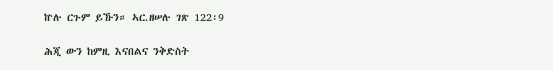ኵሉ ርጉም ይኹን። ኣር.ዘሠሉ ገጽ 122፡9

ሕጂ ውን ከምዚ እናበልና ንቅድስት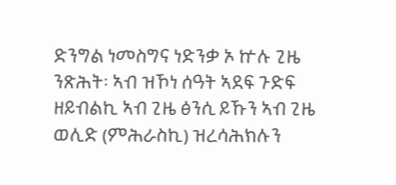ድንግል ነመስግና ነድንቃ ኦ ኵሉ ጊዜ ንጽሕት፡ ኣብ ዝኾነ ሰዓት ኣደፍ ጉድፍ ዘይብልኪ ኣብ ጊዜ ፅንሲ ይኹን ኣብ ጊዜ ወሊድ (ምሕራስኪ) ዝረሳሕክሉን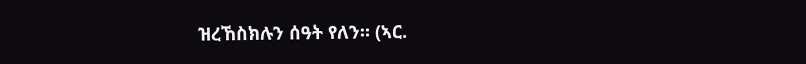ዝረኸስክሉን ሰዓት የለን። (ኣር.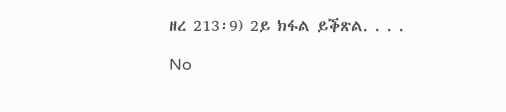ዘረ 213፡9) 2ይ ክፋል ይቕጽል. . . .

No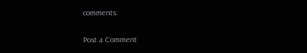comments:

Post a Comment